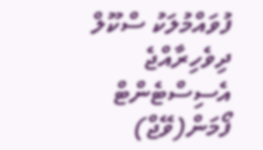ފުވައްމުލަކު ސްކޫލް
ދިވެހިރާއްޖެ
އެސިސްޓެންޓް ފޯމަން(ވޭޖް)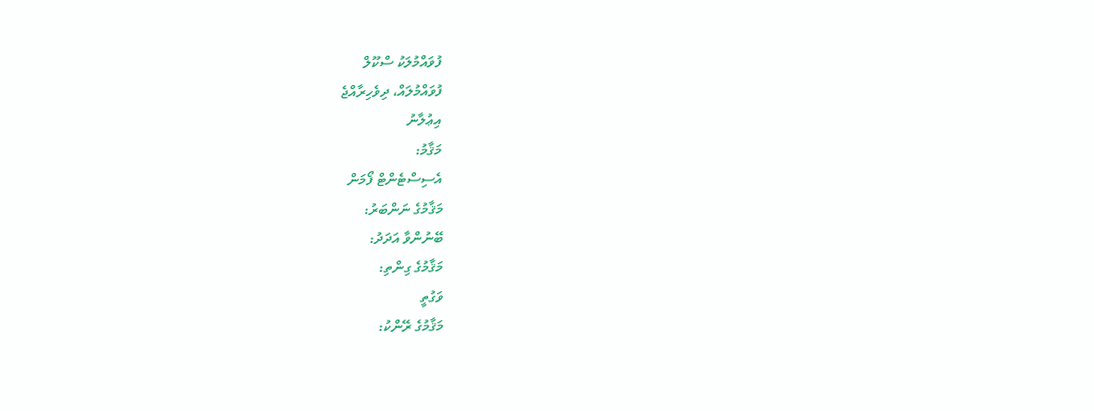ފުވައްމުލަކު ސްކޫލް
ފުވައްމުލައް، ދިވެހިރާއްޖެ
އިޢުލާނު
މަޤާމު:
އެސިސްޓެންޓް ފޯމަން
މަޤާމުގެ ނަންބަރު:
ބޭނުންވާ އަދަދު:
މަޤާމުގެ ގިންތި:
ވަގުތީ
މަޤާމުގެ ރޭންކު: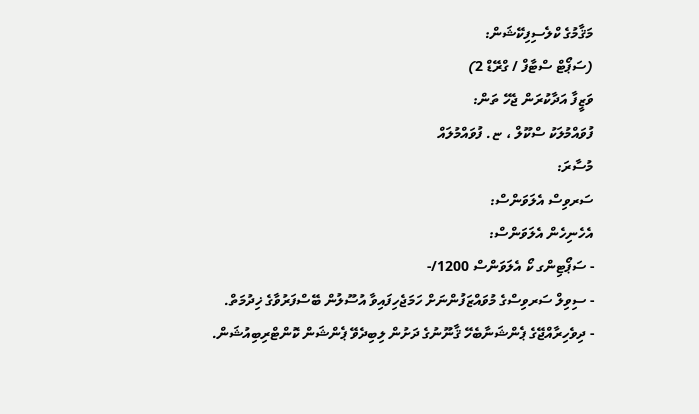މަޤާމުގެ ކްލެސިފިކޭޝަން:
(ސަޕޯޓް ސްޓާފް / ގްރޭޑް 2)
ވަޒީފާ އަދާކުރަން ޖެހޭ ތަން:
ފުވައްމުލަކު ސްކޫލް ، ޏ. ފުވައްމުލައް
މުސާރަ:
ސަރވިސް އެލަވަންސް:
އެހެނިހެން އެލަވަންސް:
- ސަޕޯޓިންގ ކޯ އެލަވަންސް 1200/-
- ސިވިލް ސަރވިސްގެ މުވައްޒަފުންނަށް ހަމަޖެހިފައިވާ އުސޫލުން ބޭސްފަރުވާގެ ޚިދުމަތް.
- ދިވެހިރާއްޖޭގެ ޕެންޝަނާބެހޭ ޤާނޫނުގެ ދަށުން ލިބިދެވޭ ޕެންޝަން ކޮންޓްރިބިއުޝަން.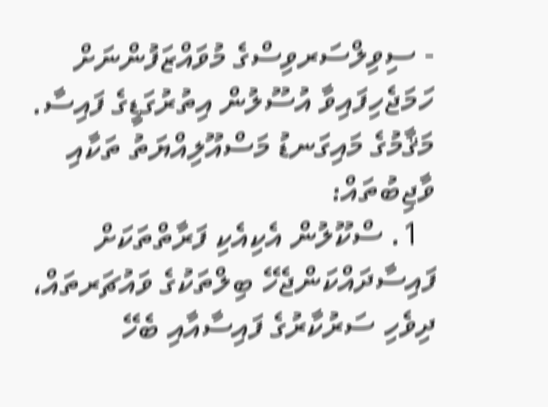- ސިވިލްސަރވިސްގެ މުވައްޒަފުންނަށް ހަމަޖެހިފައިވާ އުސޫލުން އިތުރުގަޑީގެ ފައިސާ.
މަޤާމުގެ މައިގަނޑު މަސްއޫލިއްޔަތު ތަކާއި ވާޖިބުތައް:
  1. ސްކޫލުން އެކިއެކި ފަރާތްތަކަށް ފައިސާދައްކަންޖެހޭ ބިލްތަކުގެ ވައުޗަރތައް، ދިވެހި ސަރުކާރުގެ ފައިސާއާއި ބެހޭ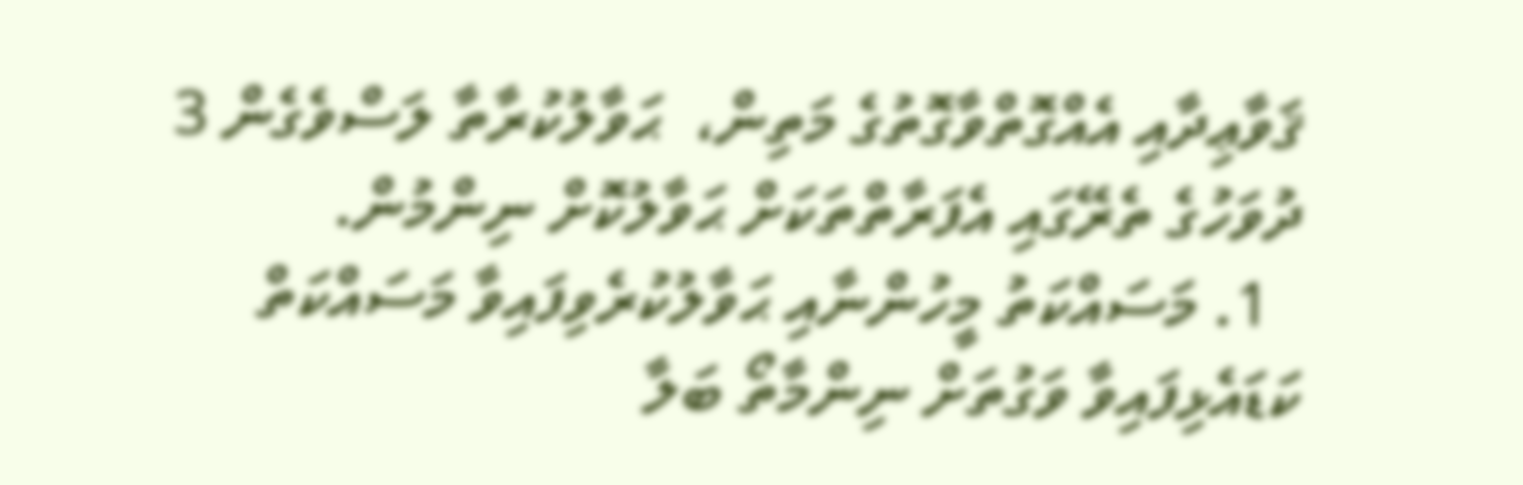ޤަވާޢިދާއި އެއްގޮތްވާގޮތުގެ މަތިން،  ޙަވާލުކުރާތާ ލަސްވެގެން 3 ދުވަހުގެ ތެރޭގައި އެފަރާތްތަކަށް ޙަވާލުކޮށް ނިންމުން.
  1. މަސައްކަތު މީހުންނާއި ޙަވާލުކުރެވިފައިވާ މަސައްކަތް ކަޑައެޅިފައިވާ ވަގުތަށް ނިންމާތޯ ބަލާ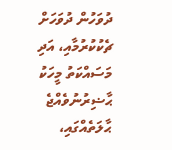ދުވަހުން ދުވަހަށް ޗެކުކުރުމާއި، އަދި މަސައްކަތު މީހަކު ޙާޟިރުނުވެއްޖެ ޙާލަތެއްގައި،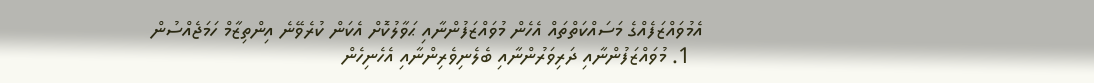އެމުވައްޒަފެއްގެ މަސައްކަތްތައް އެހެން މުވައްޒަފުންނާއި ޙަވާލުކޮށް އެކަން ކުރެވޭނެ އިންތިޒާމް ހަމަޖެއްސުން
  1. މުވައްޒަފުންނާއި ދަރިވަރުންނާއި ބެލެނިވެރިންނާއި އެހެނިހެން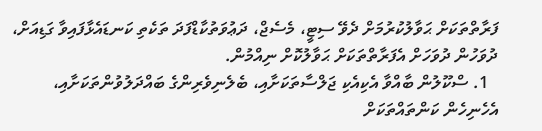ފަރާތްތަކަށް ޙަވާލުކުރުމަށް ދެވޭ ސިޓީ، މެސެޖް، ދަޢުވަތުކާޑްފަދަ ތަކެތި ކަނޑައެޅާފައިވާ ގަޑިއަށް، ދުވަހުން ދުވަހަށް އެފަރާތްތަކަށް ޙަވާލުކޮށް ނިއްމުން.
  1. ސްކޫލުން ބާއްވާ އެކިއެކި ޖަލްސާތަކަށާއި، ބެލެނިވެރިންގެ ބައްދަލުވުންތަކަށާއި، އެހެނިހެން ކަންތައްތަކަށް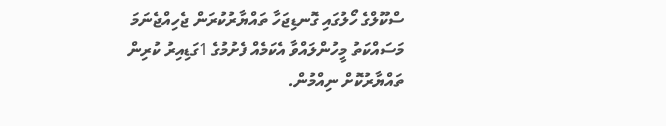ސްކޫލްގެ ހޯލުގައި ގޮނޑިޖަހާ ތައްޔާރުކުރަން ޖެހިއްޖެނަމަ މަސައްކަތު މީހުންލައްވާ އެކަމެއް ފެށުމުގެ 1ގަޑިއިރު ކުރިން ތައްޔާރުކޮށް ނިއްމުން.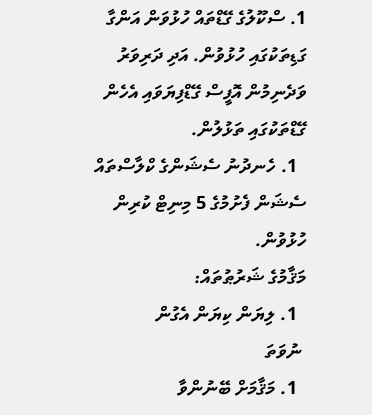1. ސްކޫލުގެ ގޭޑްތައް ހުޅުވަން އަންގާ ގަޑިތަކުގައި ހުޅުވުން. އަދި ދަރިވަރު ވަދެނިމުން އޮފީސް ގޭޑްފިޔަވައި އެހެން ގޭޑްތަކުގައި ތަޅުލުން.
  1. ހެނދުނު ސެޝަންގެ ކްލާސްތައް ސެޝަން ފެށުމުގެ 5 މިނިޓް ކުރިން ހުޅުވުން.
މަޤާމުގެ ޝަރުޠުތައް:
  1. ލިޔަން ކިޔަން އެގުން
 ނުވަތަ
  1. މަޤާމަށް ބޭނުންވާ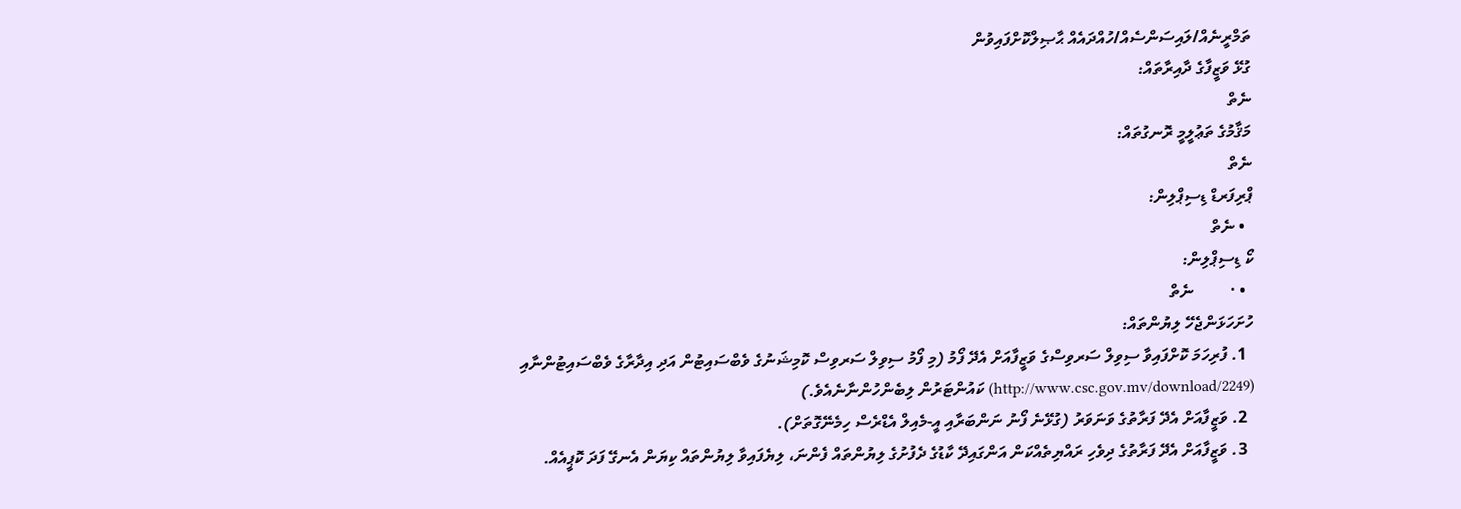ތަމްރީނެއް/ލައިސަންސެއް/ހުއްދައެއް ޙާޞިލްކޮށްފައިވުން
ގުޅޭ ވަޒީފާގެ ދާއިރާތައް:
ނެތް
މަޤާމުގެ ތަޢުލީމީ ރޮނގުތައް:
ނެތް
ޕްރިފަރޑް ޑިސިޕްލިން:
  • ނެތް
ކޯ ޑިސިޕްލިން:
  • ·         ނެތް
ހުށަހަޅަންޖެހޭ ލިޔުންތައް:
  1. ފުރިހަމަ ކޮށްފައިވާ ސިވިލް ސަރވިސްގެ ވަޒީފާއަށް އެދޭ ފޯމު (މި ފޯމު ސިވިލް ސަރވިސް ކޮމިޝަނުގެ ވެބްސައިޓުން އަދި އިދާރާގެ ވެބްސައިޓުންނާއި (http://www.csc.gov.mv/download/2249) ކައުންޓަރުން ލިބެންހުންނާނެއެވެ.)
  2. ވަޒީފާއަށް އެދޭ ފަރާތުގެ ވަނަވަރު (ގުޅޭނެ ފޯނު ނަންބަރާއި އީ-މެއިލް އެޑްރެސް ހިމެނޭގޮތަށް).
  3. ވަޒީފާއަށް އެދޭ ފަރާތުގެ ދިވެހި ރައްޔިތެއްކަން އަންގައިދޭ ކާޑުގެ ދެފުށުގެ ލިޔުންތައް ފެންނަ، ލިޔެފައިވާ ލިޔުންތައް ކިޔަން އެނގޭ ފަދަ ކޮޕީއެއް.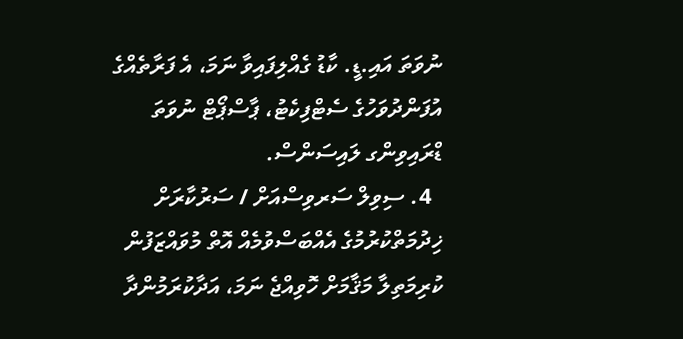ނުވަތަ އައި.ޑީ. ކާޑު ގެއްލިފައިވާ ނަމަ، އެ ފަރާތެއްގެ އުފަންދުވަހުގެ ސެޓްފިކެޓު، ޕާސްޕޯޓް ނުވަތަ ޑްރައިވިންގ ލައިސަންސް.
  4. ސިވިލް ސަރވިސްއަށް / ސަރުކާރަށް ޚިދުމަތްކުރުމުގެ އެއްބަސްވުމެއް އޮތް މުވައްޒަފުން ކުރިމަތިލާ މަޤާމަށް ހޮވިއްޖެ ނަމަ، އަދާކުރަމުންދާ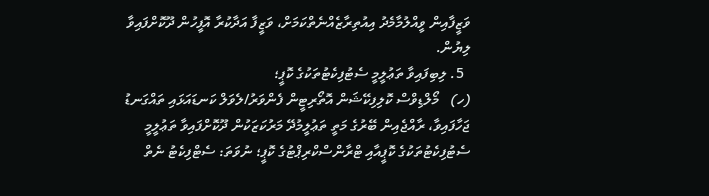ވަޒީފާއިން ވީއްލުމާމެދު އިއުތިރާޒެއްނެތްކަމަށް، ވަޒީފާ އަދާކުރާ އޮފީހުން ދޫކޮށްފައިވާ ލިޔުން.
  5. ލިބިފައިވާ ތަޢުލީމީ ސެޓުފިކެޓުތަކުގެ ކޮޕީ؛
(ހ)   މޯލްޑިވްސް ކޮލިފިކޭޝަން އޮތޯރިޓީން ފެންވަރު/ލެވަލް ކަނޑައަޅައި ތައްގަނޑު ޖަހާފައިވާ، ރާއްޖެއިން ބޭރުގެ މަތީ ތަޢުލީމުދޭ މަރުކަޒަކުން ދޫކޮށްފައިވާ ތަޢުލީމީ ސެޓުފިކެޓުތަކުގެ ކޮޕީއާއި ޓްރާންސްކްރިޕްޓުގެ ކޮޕީ؛ ނުވަތަ: ސެޓްފިކެޓު ނެތް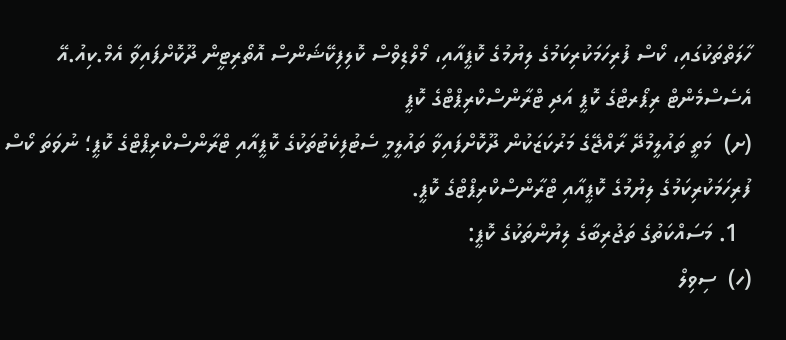ހާލަތްތަކުގައި، ކޯސް ފުރިހަމަކުރިކަމުގެ ލިޔުމުގެ ކޮޕީއާއި، މޯލްޑިވްސް ކޮލިފިކޭޝަންސް އޮތޯރިޓީން ދޫކޮށްފައިވާ އެމް.ކިއު.އޭ އެސެސްމެންޓް ރިޕޯރޓްގެ ކޮޕީ އަދި ޓްރާންސްކްރިޕްޓްގެ ކޮޕީ
(ށ)  މަތީ ތައުލީމުދޭ ރާއްޖޭގެ މަރުކަޒަކުން ދޫކޮށްފައިވާ ތައުލީމީ ސެޓުފިކެޓުތަކުގެ ކޮޕީއާއި ޓްރާންސްކްރިޕްޓްގެ ކޮޕީ؛ ނުވަތަ ކޯސް ފުރިހަމަކުރިކަމުގެ ލިޔުމުގެ ކޮޕީއާއި ޓްރާންސްކްރިޕްޓްގެ ކޮޕީ.
  1. މަސައްކަތުގެ ތަޖުރިބާގެ ލިޔުންތަކުގެ ކޮޕީ:
(ހ)  ސިވިލް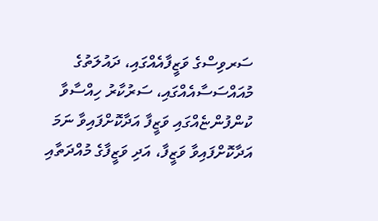ސަރވިސްގެ ވަޒީފާއެއްގައި، ދައުލަތުގެ މުއައްސަސާއެއްގައި، ސަރުކާރު ހިއްސާވާ ކުންފުންޏެއްގައި ވަޒީފާ އަދާކޮށްފައިވާ ނަމަ އަދާކޮށްފައިވާ ވަޒީފާ، އަދި ވަޒީފާގެ މުއްދަތާއި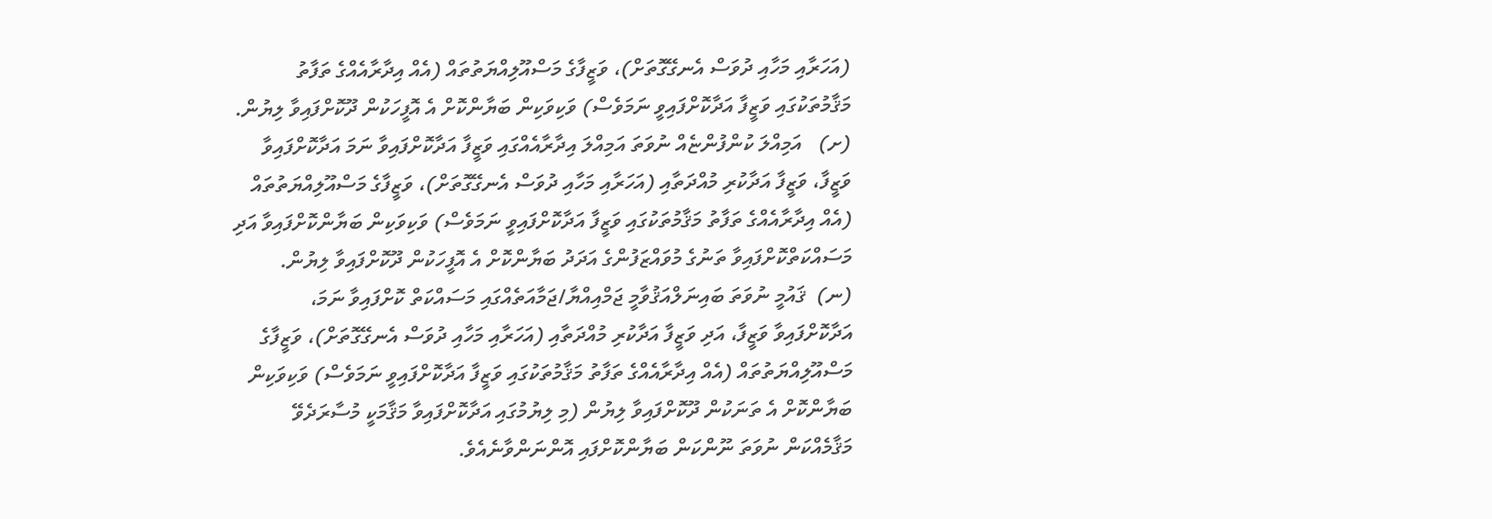(އަހަރާއި މަހާއި ދުވަސް އެނގޭގޮތަށް)، ވަޒީފާގެ މަސްއޫލިއްޔަތުތައް (އެއް އިދާރާއެއްގެ ތަފާތު މަޤާމުތަކުގައި ވަޒީފާ އަދާކޮށްފައިވީ ނަމަވެސް) ވަކިވަކިން ބަޔާންކޮށް އެ އޮފީހަކުން ދޫކޮށްފައިވާ ލިޔުން.
(ށ)   އަމިއްލަ ކުންފުންޏެއް ނުވަތަ އަމިއްލަ އިދާރާއެއްގައި ވަޒީފާ އަދާކޮށްފައިވާ ނަމަ އަދާކޮށްފައިވާ ވަޒީފާ، ވަޒީފާ އަދާކުރި މުއްދަތާއި (އަހަރާއި މަހާއި ދުވަސް އެނގޭގޮތަށް)، ވަޒީފާގެ މަސްއޫލިއްޔަތުތައް (އެއް އިދާރާއެއްގެ ތަފާތު މަޤާމުތަކުގައި ވަޒީފާ އަދާކޮށްފައިވީ ނަމަވެސް) ވަކިވަކިން ބަޔާންކޮށްފައިވާ އަދި މަސައްކަތްކޮށްފައިވާ ތަނުގެ މުވައްޒަފުންގެ އަދަދު ބަޔާންކޮށް އެ އޮފީހަކުން ދޫކޮށްފައިވާ ލިޔުން.
(ނ)  ޤައުމީ ނުވަތަ ބައިނަލްއަޤުވާމީ ޖަމްއިއްޔާ/ޖަމާއަތެއްގައި މަސައްކަތް ކޮށްފައިވާ ނަމަ، އަދާކޮށްފައިވާ ވަޒީފާ، އަދި ވަޒީފާ އަދާކުރި މުއްދަތާއި (އަހަރާއި މަހާއި ދުވަސް އެނގޭގޮތަށް)، ވަޒީފާގެ މަސްއޫލިއްޔަތުތައް (އެއް އިދާރާއެއްގެ ތަފާތު މަޤާމުތަކުގައި ވަޒީފާ އަދާކޮށްފައިވީ ނަމަވެސް) ވަކިވަކިން ބަޔާންކޮށް އެ ތަނަކުން ދޫކޮށްފައިވާ ލިޔުން (މި ލިޔުމުގައި އަދާކޮށްފައިވާ މަޤާމަކީ މުސާރަދެވޭ މަޤާމެއްކަން ނުވަތަ ނޫންކަން ބަޔާންކޮށްފައި އޮންނަންވާނެއެވެ.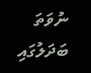ނުވަތަ ބަދަލުގައި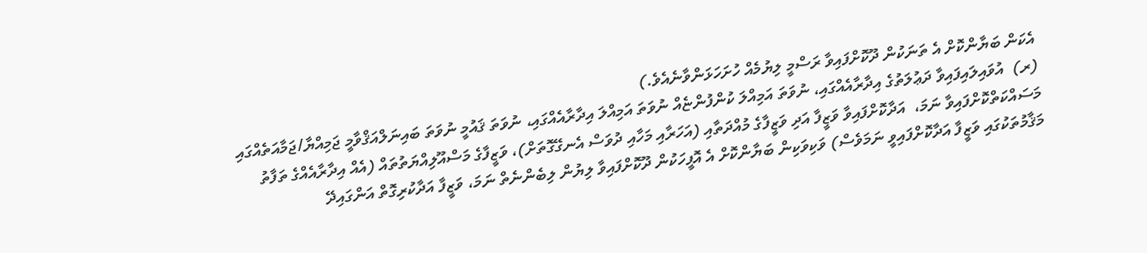އެކަން ބަޔާންކޮށް އެ ތަނަކުން ދޫކޮށްފައިވާ ރަސްމީ ލިޔުމެއް ހުށަހަޅަންވާނެއެވެ.)
(ރ)  އުވައިލައިފައިވާ ދަޢުލަތުގެ އިދާރާއެއްގައި، ނުވަތަ އަމިއްލަ ކުންފުންޏެއް ނުވަތަ އަމިއްލަ އިދާރާއެއްގައި، ނުވަތަ ޤައުމީ ނުވަތަ ބައިނަލްއަޤްވާމީ ޖަމިއްޔާ/ޖަމާއަތެއްގައި މަސައްކަތްކޮށްފައިވާ ނަމަ،  އަދާކޮށްފައިވާ ވަޒީފާ އަދި ވަޒީފާގެ މުއްދަތާއި (އަހަރާއި މަހާއި ދުވަސް އެނގޭގޮތަށް)، ވަޒީފާގެ މަސްއޫލިއްޔަތުތައް (އެއް އިދާރާއެއްގެ ތަފާތު މަޤާމުތަކުގައި ވަޒީފާ އަދާކޮށްފައިވީ ނަމަވެސް) ވަކިވަކިން ބަޔާންކޮށް އެ އޮފީހަކުން ދޫކޮށްފައިވާ ލިޔުން ލިބެންނެތް ނަމަ، ވަޒީފާ އަދާކުރިގޮތް އަންގައިދޭ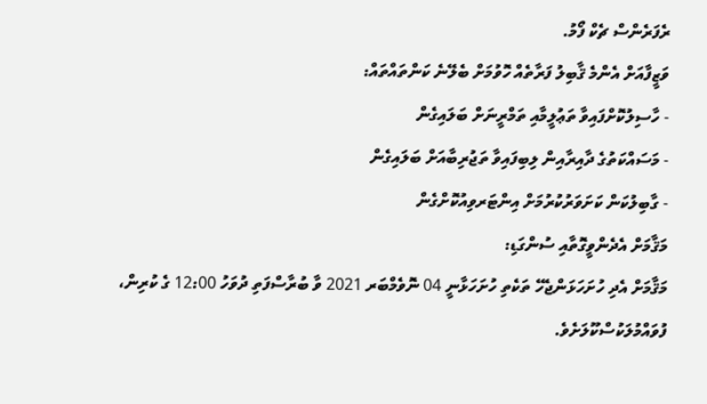ރެފަރެންސް ޗެކް ފޯމު.
ވަޒީފާއަށް އެންމެ ޤާބިލު ފަރާތެއް ހޮވުމަށް ބެލޭނެ ކަންތައްތައް:
- ހާސިލުކޮށްފައިވާ ތަޢުލީމާއި ތަމްރީނަށް ބަލައިގެން
- މަސައްކަތުގެ ދާއިރާއިން ލިބިފައިވާ ތަޖުރިބާއަށް ބަލައިގެން
- ގާބިލުކަން ކަށަވަރުކުރުމަށް އިންޓަރވިއުކޮށްގެން
މަޤާމަށް އެދެންވީގޮތާއި ސުންގަޑި:
މަޤާމަށް އެދި ހުށަހަޅަންޖެހޭ ތަކެތި ހުށަހަޅާނީ 04 ނޮވެމްބަރ 2021 ވާ ބުރާސްފަތި ދުވަހު 12:00 ގެ ކުރިން، ފުވައްމުލަކުސްކޫލަށެވެ.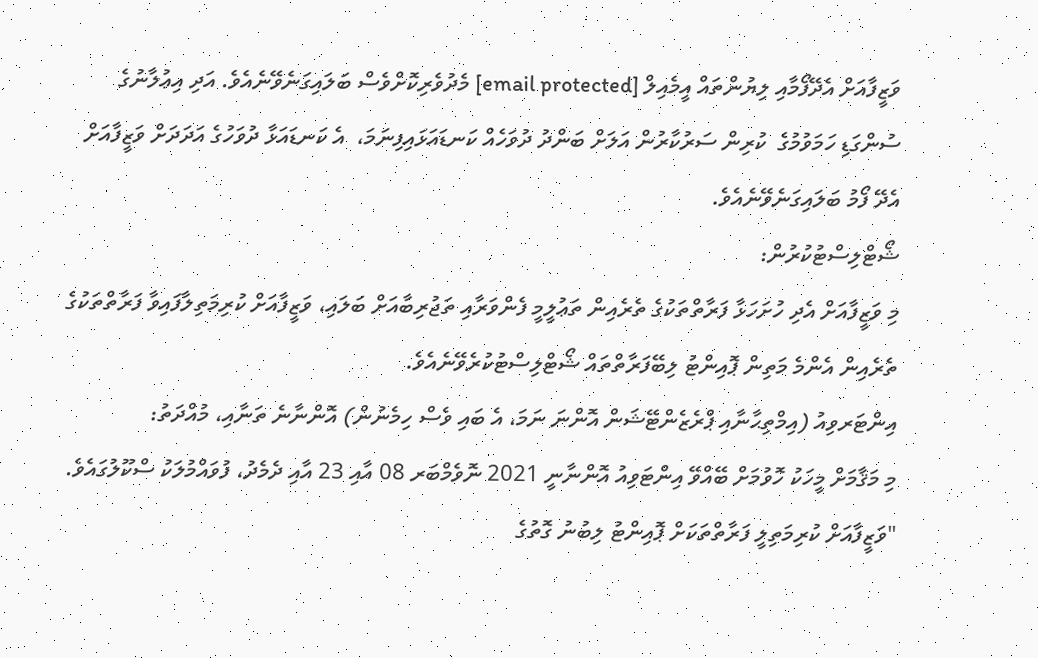ވަޒީފާއަށް އެދޭފޯމާއި ލިޔުންތައް އީމެއިލް [email protected] މެދުވެރިކޮށްވެސް ބަލައިގަނެވޭނެއެވެ. އަދި އިޢުލާނުގެ ސުންގަޑި ހަމަވުމުގެ  ކުރިން ސަރުކާރުން އަލަށް ބަންދު ދުވަހެއް ކަނޑައަޅައިފިނަމަ،  އެ ކަނޑައަޅާ ދުވަހުގެ އަދަދަށް ވަޒީފާއަށް އެދޭ ފޯމު ބަލައިގަނެވޭނެއެވެ.
ޝޯޓްލިސްޓުކުރުން:
މި ވަޒީފާއަށް އެދި ހުށަހަޅާ ފަރާތްތަކުގެ ތެރެއިން ތަޢުލީމީ ފެންވަރާއި ތަޖުރިބާއަށް ބަލައި، ވަޒީފާއަށް ކުރިމަތިލާފައިވާ ފަރާތްތަކުގެ ތެރެއިން އެންމެ މަތިން ޕޮއިންޓު ލިބޭފަރާތްތައް ޝޯޓްލިސްޓުކުރެވޭނެއެވެ.
އިންޓަރވިއު (އިމްތިޙާނާއި ޕްރެޒެންޓޭޝަން އޮންނަ ނަމަ، އެ ބައި ވެސް ހިމެނުން) އޮންނާނެ ތަނާއި، މުއްދަތު:
މި މަޤާމަށް މީހަކު ހޮވުމަށް ބޭއްވޭ އިންޓަވިއު އޮންނާނީ 2021 ނޮވެމްބަރ 08 އާއި 23 އާއި ދެމެދު، ފުވައްމުލަކު ސްކޫލުގައެވެ.
"ވަޒީފާއަށް ކުރިމަތިލީ ފަރާތްތަކަށް ޕޮއިންޓު ލިބުނު ގޮތުގެ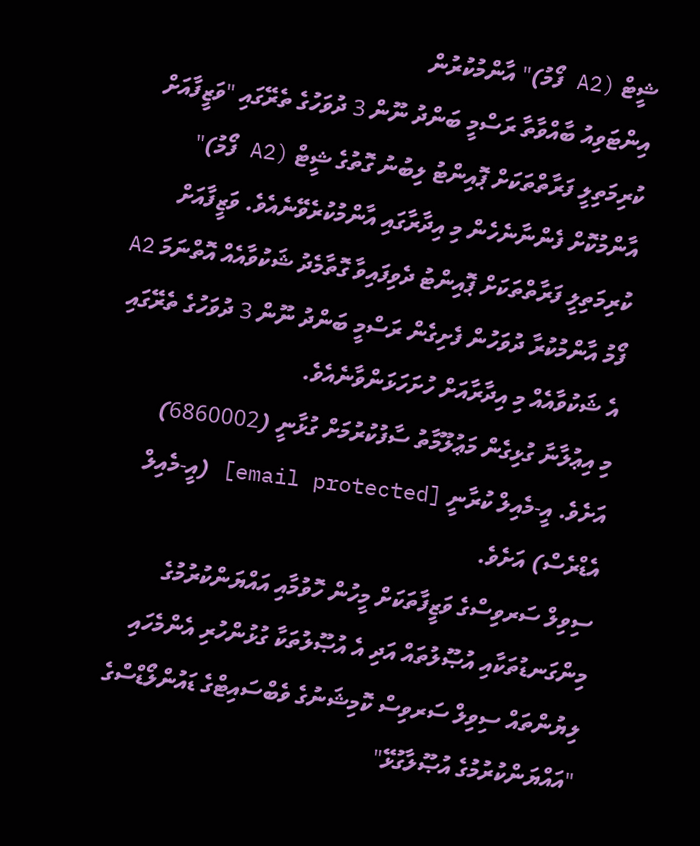ޝީޓް (A2 ފޯމު)" އާންމުކުރުން
އިންޓަވިއު ބާއްވާތާ ރަސްމީ ބަންދު ނޫން 3 ދުވަހުގެ ތެރޭގައި "ވަޒީފާއަށް ކުރިމަތިލީ ފަރާތްތަކަށް ޕޮއިންޓު ލިބުނު ގޮތުގެ ޝީޓް (A2 ފޯމު)" އާންމުކޮށް ފެންނާނެހެން މި އިދާރާގައި އާންމުކުރެވޭނެއެވެ. ވަޒީފާއަށް ކުރިމަތިލީ ފަރާތްތަކަށް ޕޮއިންޓު ދެވިފައިވާ ގޮތާމެދު ޝަކުވާއެއް އޮތްނަމަ A2 ފޯމު އާންމުކުރާ ދުވަހުން ފެށިގެން ރަސްމީ ބަންދު ނޫން 3 ދުވަހުގެ ތެރޭގައި އެ ޝަކުވާއެއް މި އިދާރާއަށް ހުށަހަޅަންވާނެއެވެ.
މި އިޢުލާނާ ގުޅިގެން މަޢުލޫމާތު ސާފުކުރުމަށް ގުޅާނީ (6860002) އަށެވެ. އީ-މެއިލް ކުރާނީ [email protected] (އީ-މެއިލް އެޑްރެސް) އަށެވެ.
ސިވިލް ސަރވިސްގެ ވަޒީފާތަކަށް މީހުން ހޮވުމާއި އައްޔަންކުރުމުގެ މިންގަނޑުތަކާއި އުޞޫލުތައް އަދި އެ އުޞޫލުތަކާ ގުޅުންހުރި އެންމެހައި ލިޔުންތައް ސިވިލް ސަރވިސް ކޮމިޝަނުގެ ވެބްސައިޓްގެ ޑައުންލޯޑްސްގެ "އައްޔަންކުރުމުގެ އުޞޫލާގުޅޭ"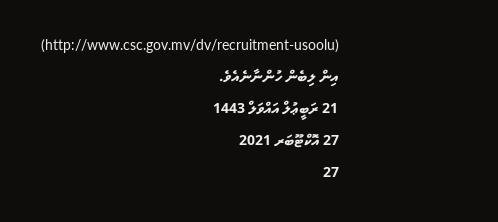(http://www.csc.gov.mv/dv/recruitment-usoolu) އިން ލިބެން ހުންނާނެއެވެ.
21 ރަބީޢުލް އައްވަލް 1443
27 އޮކްޓޫބަރ 2021
27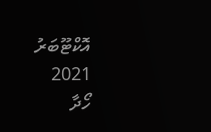އޮކްޓޫބަރު 2021
ހޯދާ